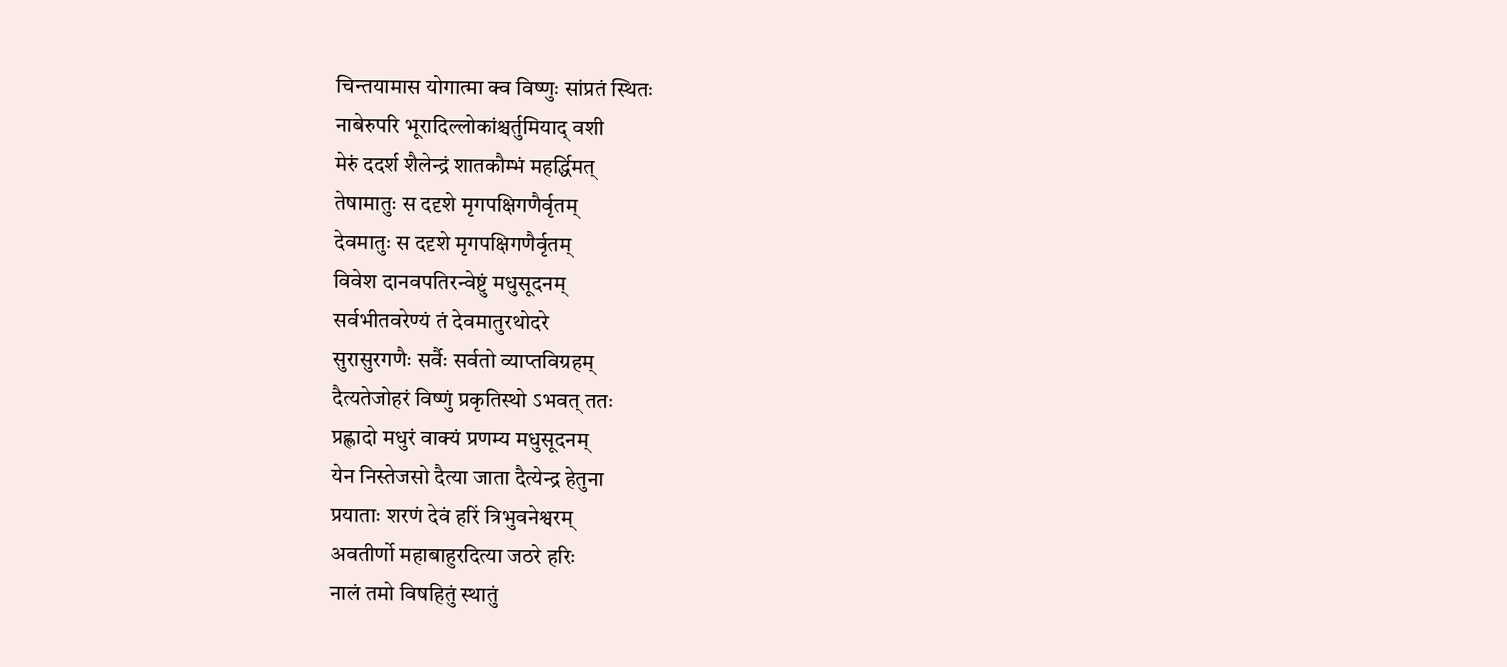चिन्तयामास योगात्मा क्व विष्णुः सांप्रतं स्थितः
नाबेरुपरि भूरादिल्लोकांश्चर्तुमियाद् वशी
मेरुं ददर्श शैलेन्द्रं शातकौम्भं महर्द्धिमत्
तेषामातुः स ददृशे मृगपक्षिगणैर्वृतम्
देवमातुः स ददृशे मृगपक्षिगणैर्वृतम्
विवेश दानवपतिरन्वेष्टुं मधुसूदनम्
सर्वभीतवरेण्यं तं देवमातुरथोदरे
सुरासुरगणैः सर्वैः सर्वतो व्याप्तविग्रहम्
दैत्यतेजोहरं विष्णुं प्रकृतिस्थो ऽभवत् ततः
प्रह्लादो मधुरं वाक्यं प्रणम्य मधुसूदनम्
येन निस्तेजसो दैत्या जाता दैत्येन्द्र हेतुना
प्रयाताः शरणं देवं हरिं त्रिभुवनेश्वरम्
अवतीर्णो महाबाहुरदित्या जठरे हरिः
नालं तमो विषहितुं स्थातुं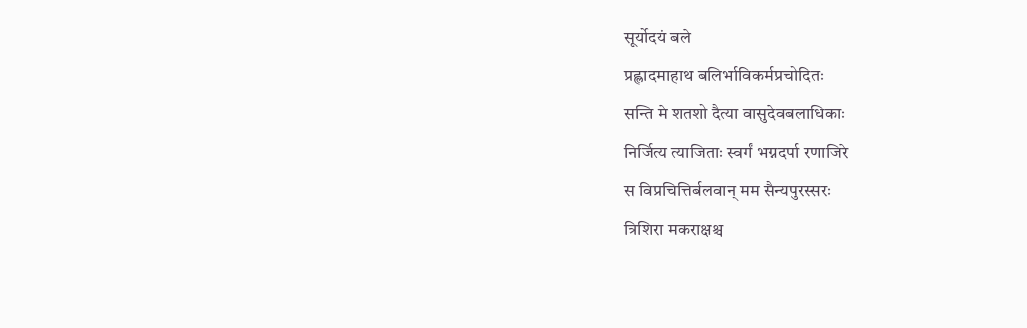सूर्योदयं बले
प्रह्लादमाहाथ बलिर्भाविकर्मप्रचोदितः
सन्ति मे शतशो दैत्या वासुदेवबलाधिकाः
निर्जित्य त्याजिताः स्वर्गं भग्नदर्पा रणाजिरे
स विप्रचित्तिर्बलवान् मम सैन्यपुरस्सरः
त्रिशिरा मकराक्षश्च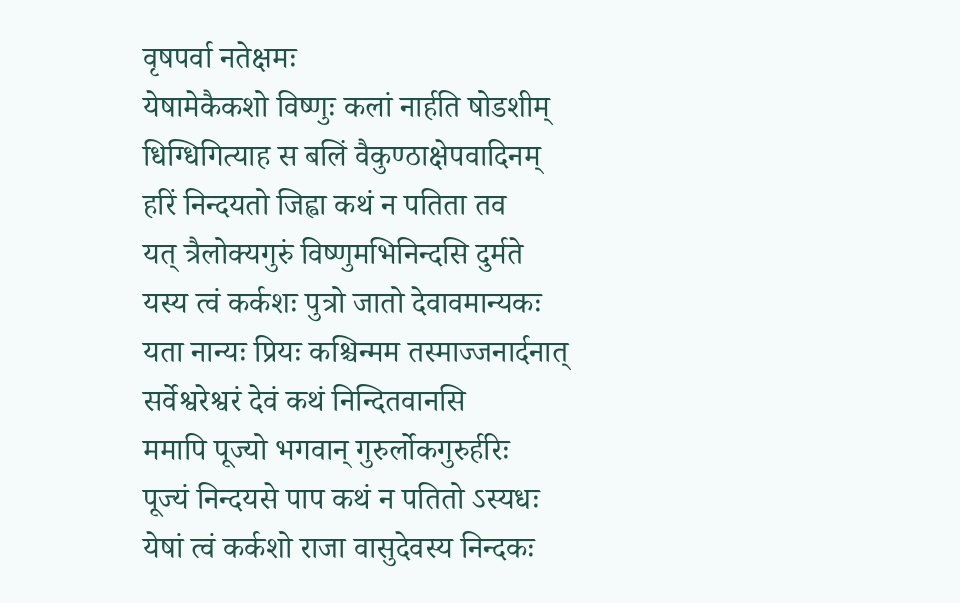वृषपर्वा नतेक्षमः
येषामेकैकशो विष्णुः कलां नार्हति षोडशीम्
धिग्धिगित्याह स बलिं वैकुण्ठाक्षेपवादिनम्
हरिं निन्दयतो जिह्वा कथं न पतिता तव
यत् त्रैलोक्यगुरुं विष्णुमभिनिन्दसि दुर्मते
यस्य त्वं कर्कशः पुत्रो जातो देवावमान्यकः
यता नान्यः प्रियः कश्चिन्मम तस्माज्जनार्दनात्
सर्वेश्वरेश्वरं देवं कथं निन्दितवानसि
ममापि पूज्यो भगवान् गुरुर्लोकगुरुर्हरिः
पूज्यं निन्दयसे पाप कथं न पतितो ऽस्यधः
येषां त्वं कर्कशो राजा वासुदेवस्य निन्दकः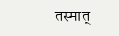तस्मात्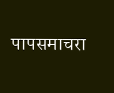पापसमाचरा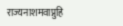राज्यनाशमवाप्नुहि